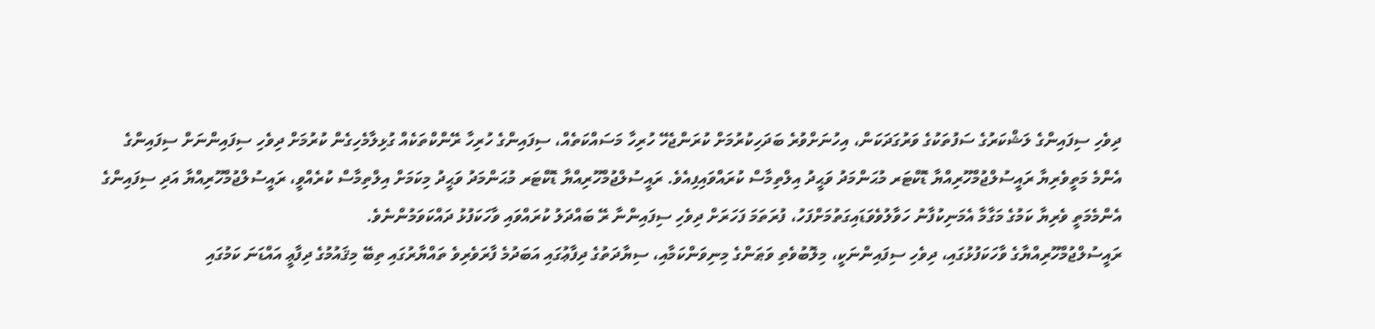ދިވެހި ސިފައިންގެ ލަޝްކަރުގެ ސަފުތަކުގެ ވަރުގަދަކަން، އިހުނަށްވުރެ ބަދަހިކުރުމަށް ކުރަންޖެހޭ ހުރިހާ މަސައްކަތެއް، ސިފައިންގެ ހުރިހާ ރޭންކްތަކެއް ގުޅިލާމެހިގެން ކުރުމަށް ދިވެހި ސިފައިންނަށް ސިފައިންގެ އެންމެ މަތީވެރިޔާ ރައީސުލްޖުމްހޫރިއްޔާ ޑޮކްޓަރ މުޙަންމަދު ވަޙީދު އިލްތިމާސް ކުރައްވައިފިއެވެ. ރައީސުލްޖުމްހޫރިއްޔާ ޑޮކްޓަރ މުޙަންމަދު ވަޙީދު މިކަމަށް އިލްތިމާސް ކުރެއްވީ، ރައީސުލްޖުމްހޫރިއްޔާ އަދި ސިފައިންގެ އެންމެމަތީ ވެރިޔާ ކަމުގެ މަގާމާ އެމަނިކުފާނު ހަވާލުވެވަޑައިގަތުމަށްފަހު، ފުރަތަމަ ފަހަރަށް ދިވެހި ސިފައިންނާ ރޭ ބައްދަލު ކުރައްވައި ވާހަކަފުޅު ދައްކަވަމުންނެވެ.
ރައީސުލްޖުމްހޫރިއްޔާގެ ވާހަކަފުޅުގައި، ދިވެހި ސިފައިންނަކީ، މިލޮބުވެތި ވަޠަންގެ މިނިވަންކަމާއި، ސިޔާދަތުގެ ދިފާޢުގައި އަބަދުމެ ފާރަވެރިވެ ތައްޔާރުގައި ތިބޭ މިޤައުމުގެ ދިފާޢީ އައްޑަނަ ކަމުގައި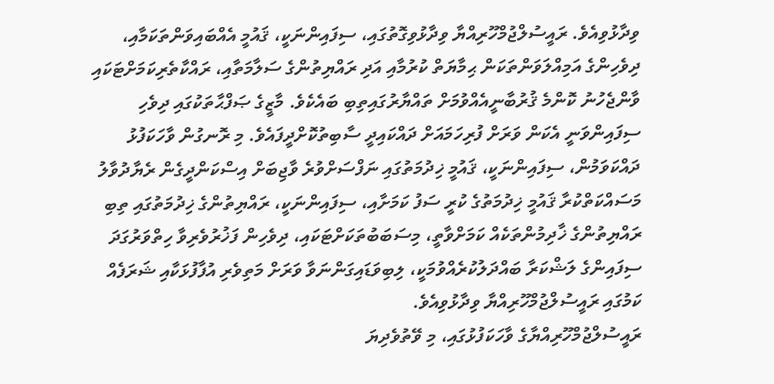ވިދާޅުވިއެވެ. ރައީސުލްޖުމްހޫރިއްޔާ ވިދާޅުވިގޮތުގައި، ސިފައިންނަކީ، ޤައުމީ އެއްބައިވަންތަކަމާއި، ދިވެހިންގެ އަމިއްލަވަންތަކަން ޙިމާޔަތް ކުރުމާއި އަދި ރައްޔިތުންގެ ސަލާމަތާއި، ރައްކާތެރިކަމަށްޓަކައި ވާންޖެހުނު ކޮންމެ ޤުރުބާނީއެއްވުމަށް ތައްޔާރުގައިތިބި ބައެކެވެ. މާޒީގެ ޞަފްޙާތަކުގައި ދިވެހި ސިފައިންވަނީ އެކަން ވަރަށް ފުރިހަމައަށް ދައްކައިދީ ސާބިތުކޮށްދީފައެވެ. މި ރޮނގުން ވާހަކަފުޅު ދައްކަވަމުން، ސިފައިންނަކީ، ޤައުމީ ޚިދުމަތުގައި ނަފްސަށްވުރެ ވާޖިބަށް އިސްކަންދީގެން ރެޔާދުވާލު މަސައްކަތްކުރާ ޤައުމީ ޚިދުމަތުގެ ކުރީ ސަފު ކަމަށާއި، ސިފައިންނަކީ، ރައްޔިތުންގެ ޚިދުމަތުގައި ތިބި ރައްޔިތުންގެ ޚާދިމުންތަކެއް ކަމަށްވާތީ، މިސަބަބުތަކަށްޓަކައި، ދިވެހިން ފަޚުރުވެރިވާ ހިތްވަރުގަދަ ސިފައިންގެ ލަޝްކަރާ ބައްދަލުކުރެއްވުމަކީ، ލިބިވަޑައިގަންނަވާ ވަރަށް މަތިވެރި އުފާފުޅަކާއި ޝަރަފެއް ކަމުގައި ރައީސުލްޖުމްހޫރިއްޔާ ވިދާޅުވިއެވެ.
ރައީސުލްޖުމްހޫރިއްޔާގެ ވާހަކަފުޅުގައި، މި ވޭތުވެދިޔަ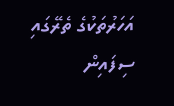އަހަރުތަކުގެ ތެރޭގައި ސިފައިން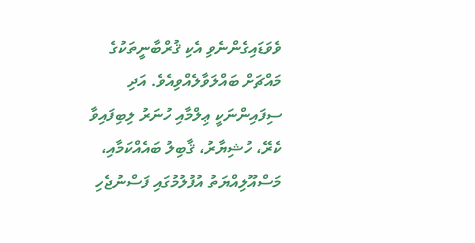ވެވަޑައިގެންނެވި އެކި ޤުރްބާނީތަކުގެ މައްޗަށް ބައްލަވާލެއްވިއެވެ. އަދި ސިފައިންނަކީ ޢިލްމާއި ހުނަރު ލިބިފައިވާ ކެރޭ، ހުޝިޔާރު، ޤާބިލު ބައެއްކަމާއި، މަސްއޫލިއްޔަތު އުފުލުމުގައި ފަސްނުޖެހި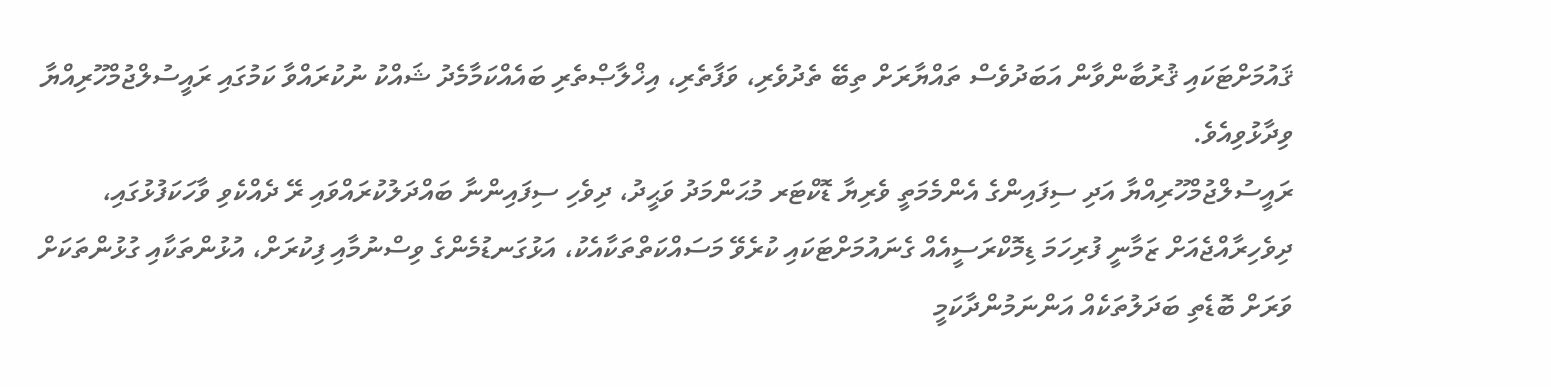ޤައުމަށްޓަކައި ޤުރުބާންވާން އަބަދުވެސް ތައްޔާރަށް ތިބޭ ތެދުވެރި، ވަފާތެރި، އިޚްލާޞްތެރި ބައެއްކަމާމެދު ޝައްކު ނުކުރައްވާ ކަމުގައި ރައީސުލްޖުމްހޫރިއްޔާ ވިދާޅުވިއެވެ.
ރައީސުލްޖުމްހޫރިއްޔާ އަދި ސިފައިންގެ އެންމެމަތީ ވެރިޔާ ޑޮކްޓަރ މުޙަންމަދު ވަޙީދު، ދިވެހި ސިފައިންނާ ބައްދަލުކުރައްވައި ރޭ ދެއްކެވި ވާހަކަފުޅުގައި، ދިވެހިރާއްޖެއަށް ޒަމާނީ ފުރިހަމަ ޑިމޮކްރަސީއެއް ގެނައުމަށްޓަކައި ކުރެވޭ މަސައްކަތްތަކާއެކު، އަޅުގަނޑުމެންގެ ވިސްނުމާއި ފިކުރަށް، އުޅުންތަކާއި ގުޅުންތަކަށް ވަރަށް ބޮޑެތި ބަދަލުތަކެއް އަންނަމުންދާކަމީ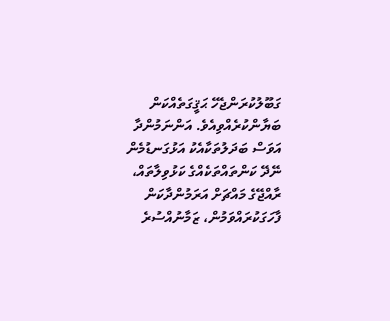ގަބޫލުކުރަންޖެހޭ ޙަޤީގަތެއްކަން ބަޔާންކުރެއްވިއެވެ. އަންނަމުންދާ އަވަސް ބަދަލުތަކާއެކު އަޅުގަނޑުމެން ނޭދޭ ކަންތައްތަކެއްގެ ކަޅުވިލާތައް، ރާއްޖޭގެ މައްޗަށް އަރަމުންދާކަން ފާހަގަކުރައްވަމުން، ޒަމާނުއްސުރެ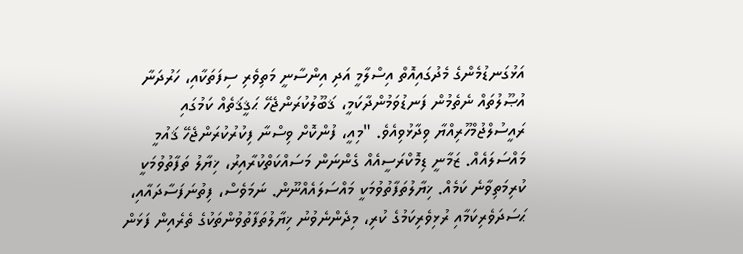އަޅުގަނޑުމެންގެ މެދުގައިއޮތް އިސްލާމީ އަދި އިންސާނީ މަތިވެރި ސިފަތަކާއި، ހަރުދަނާ އުޞޫލުތައް ނެތެމުން ފަނޑުވަމުންދާކަމީ، ޤަބޫލުކުރަންޖެހޭ ޙަޤީޤަތެއް ކަމުގައި ރައީސުލްޖުމްހޫރިއްޔާ ވިދާޅުވިއެވެ. "މިއީ، ފުންކޮށް ވިސްނާ ފިކުރުކުރަންޖެހޭ ޤައުމީ މައްސަލައެއް. ޒަމާނީ ޑިމޮކްރަސީއެއް ގެންނަން މަސައްކަތްކުރާއިރު، ޚިޔާލު ތަފާތުވުމަކީ ކުރިމަތިވާނެ ކަމެއް. ޚިޔާލުތަފާތުވުމަކީ މައްސަލައެއްނޫން. ނަމަވެސް، ފިތުނަފަސާދައާއި، ޙަސަދަވެރިކަމާއި ރުޅިވެރިކަމުގެ ކުރި، މިދެންނެވުނު ޚިޔާލުތަފާތުވުންތަކުގެ ތެރެއިން ފަޅަން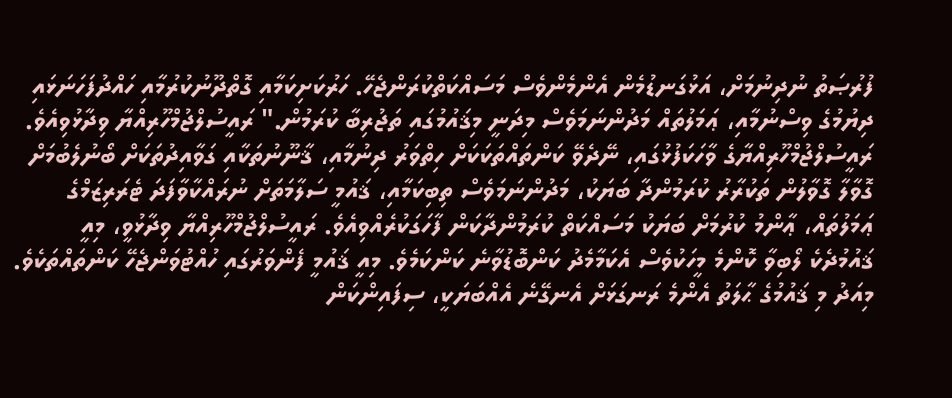ފުރުޞަތު ނުދިނުމަށް، އަޅުގަނޑުމެން އެންމެންވެސް މަސައްކަތްކުރަންޖެހޭ. ހަރުކަށިކަމާއި ގޮތްދޫނުކުރުމާއި ހައްދުފަހަނަޅައި ދިޔުމުގެ ވިސްނުމާއި، ޢަމަލުތައް މަދުންނަމަވެސް މިދަނީ މިޤައުމުގައި ތަޖުރިބާ ކުރަމުން." ރައީސުލްޖުމްހޫރިއްޔާ ވިދާޅުވިއެވެ.
ރައީސުލްޖުމްހޫރިއްޔާގެ ވާހަކަފުޅުގައި، ނޭދެވޭ ކަންތައްތަކަކަށް ހިތްވަރު ދިނުމާއި، ޤާނޫނުތަކާއި ގަވާއިދުތަކަށް ބޯނުލެބުމަށް ގޮވާލާ ގޮވާލުން ތަކުރާރު ކުރަމުންދާ ބަޔަކު، މަދުންނަމަވެސް ތިބިކަމާއި، ޤައުމީ ސަލާމަތަށް ނުރައްކާވާފަދަ ޓެރަރިޒަމްގެ ޢަމަލުތައް، ޢާންމު ކުރުމަށް ބަޔަކު މަސައްކަތް ކުރަމުންދާކަން ފާހަގަކުރެއްވިއެވެ. ރައީސުލްޖުމްހޫރިއްޔާ ވިދާޅުވީ، މިއީ ޤައުމުދެކެ ލޯބިވާ ކޮންމެ މީހަކުވެސް އެކަމާމެދު ކަންބޮޑުވާނެ ކަންކަމެވެ. މިއީ ޤައުމީ ފެންވަރުގައި ހުއްޓުވަންޖެހޭ ކަންތައްތަކެވެ.
މިއަދު މި ޤައުމުގެ ޙާލަތު އެންމެ ރަނގަޅަށް އެނގޭނެ އެއްބަޔަކީ، ސިފައިންކަން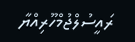ރައީސުލްޖުމްހޫރިއްޔާ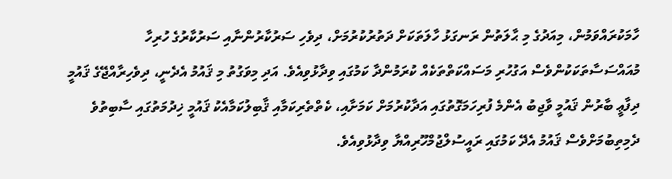ހާމަކުރައްވަމުން، މިއަދުގެ މި ޙާލަތުން ރަނގަޅު ހާލަތަކަށް ދަތުރުކުރުމަށް، ދިވެހި ސަރުކާރުންނާއި ސަރުކާރުގެ ހުރިހާ މުއައްސަސާތަކަކުންވެސް އަގުހުރި މަސައްކަތްތަކެއް ކުރަމުންދާ ކަމުގައި ވިދާޅުވިއެވެ. އަދި މިވަގުތު މި ޤައުމު އެދެނީ، ދިވެހިރާއްޖޭގެ ޤައުމީ ދިފާޢީ ބާރުން ޤައުމީ ވާޖިބު އެންމެ ފުރިހަމަގޮތުގައި އަދާކުރުމަށް ކަމަށާއި، ކެތްތެރިކަމާއި ޤާބިލުކަމާއެކު ޤައުމީ ޚިދުމަތުގައި ސާބިތުވެ ދެމިތިބުމަށްވެސް ޤައުމު އެދޭ ކަމުގައި ރައީސުލްޖުމްހޫރިއްޔާ ވިދާޅުވިއެވެ.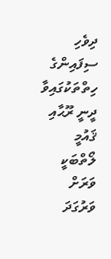ދިވެހި ސިފައިންގެ ހިތްތަކުގައިވާ ދީނީ ރޫޙާއި ޤައުމީ ލޯތްބަކީ ވަރަށް ވަރުގަދަ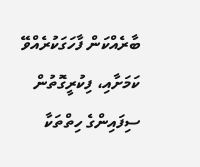ބާރެއްކަން ފާހަގަކުރެއްވޭ ކަމަށާއި، ފިކުރީގޮތުން ސިފައިންގެ ހިތްތަކާ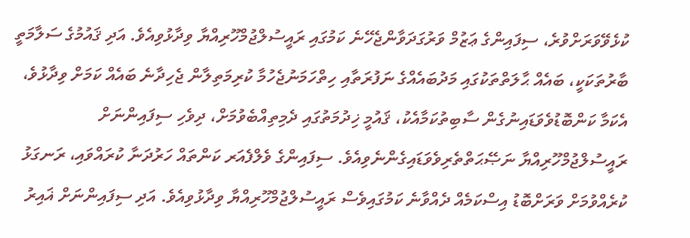ކުޅެވޭވަރަށްވުރެ، ސިފައިންގެ ޢަޒުމް ވަރުގަދަވާންޖެހޭނެ ކަމުގައި ރައީސުލްޖުމްހޫރިއްޔާ ވިދާޅުވިއެވެ. އަދި ޤައުމުގެ ސަލާމަތީ ބާރުތަކަކީ، ބައެއް ޙާލަތްތަކުގައި މަދުބައެއްގެ ނަފުރަތާއި ހިތްހަމަނުޖެހުމާ ކުރިމަތިލާން ޖެހިދާނެ ބައެއް ކަމަށް ވިދާޅުވެ، އެކަމާ ކަންބޮޑުވެވަޑައިނުގެން ސާބިތުކަމާއެކު، ޤައުމީ ޚިދުމަތުގައި ދެމިތިއްބެވުމަށް، ދިވެހި ސިފައިންނަށް ރައީސުލްޖުމްހޫރިއްޔާ ނަޞޭޙަތްތެރިވެވަޑައިގެންނެވިއެވެ. ސިފައިންގެ ވެލްފެއަރ ކަންތައް ހަރުދަނާ ކުރައްވައި، ރަނގަޅު ކުރެއްވުމަށް ވަރަށްބޮޑު އިސްކަމެއް ދެއްވާނެ ކަމުގައިވެސް ރައީސުލްޖުމްހޫރިއްޔާ ވިދާޅުވިއެވެ. އަދި ސިފައިންނަށް ޣައިރު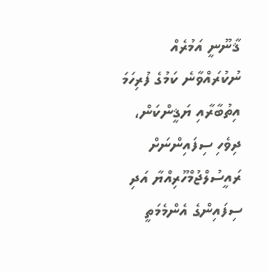ޤާނޫނީ އަމުރެއް ނުކުރައްވާނެ ކަމުގެ ފުރިހަމަ އިތުބާރާއި ޔަޤީންކަން، ދިވެހި ސިފައިންނަށް ރައީސުލްޖުމްހޫރިއްޔާ އަދި ސިފައިންގެ އެންމެމަތީ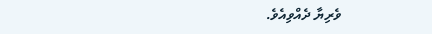ވެރިޔާ ދެއްވިއެވެ.